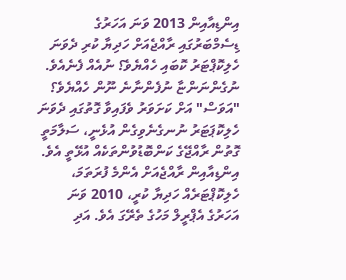އިންޑިއާއިން 2013 ވަނަ އަހަރުގެ ޑިސެމްބަރުގައި ރާއްޖެއަށް ހަދިޔާ ކުރި ދެވަނަ ހެލިކޮޕްޓަރު ކޮބައި ހެއްޔެވެ؟ ނުއެއް ފެނެއެވެ. ނުގެންނަންޏާ ނުފެންނާނެ ނޫން ހެއްޔެވެ؟ "އަވަސް" އަށް ކަށަވަރު ވެފައިވާ ގޮތުގައި ދެވަނަ ހެލިކޮޕަޓަރު ނުނގެނެވިގެން އުޅެނީ، ސަލާމަތީ ގޮތުން ރާއްޖޭގެ ކަންބޮޑުވުންތަކެއް އުޅޭތީ އެވެ.
އިންޑިއާއިން ރާއްޖެއަށް އެންމެ ފުރަތަމަ، ހެލިކޮޕްޓަރެއް ހަދިޔާ ކުރީ، 2010 ވަނަ އަހަރުގެ އެޕްރީލް މަހުގެ ތެރޭގަ އެވެ. އަދި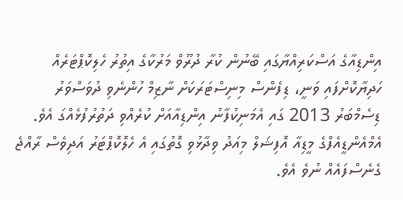އިންޑިއާގެ އަސްކަރިއްޔާގައި ބޭނުން ކުރާ ދުރޫވް މަރުކާގެ އިތުރު ހެލިކޮޕްޓަރެއް ހަދިޔާކޮށްފައި ވަނީ، ޑިފެންސް މިނިސްޓަރަކަށް ނާޒިމް ހުންނެވި ދުވަސްވަރު ޑިސެމްބަރު 2013 ގައި އެމަނިކުފާނު އިންޑިއާއަށް ކުރެއްވި ދަތުރުފުޅެއްގަ އެވެ.
އެމްއެންޑީއެފްގެ މީޑިއާ އޮފިޝަލް މިއަދު ވިދާޅުވި ގޮތުގައި އެ ހެލޮކޮޕްޓަރު އަދިވެސް ރާއްޖެ ގެނެސްފައެއް ނުވެ އެވެ.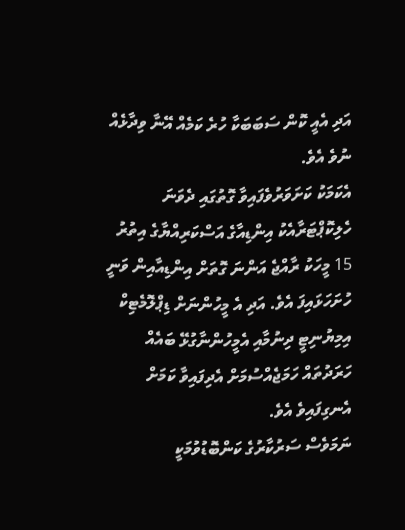އަދި އެއީ ކޮން ސަބަބަކާ ހުރެ ކަމެއް އޭނާ ވިދާޅެއް ނުވެ އެވެ.
އެކަމަކު ކަށަވަރުވެފައިވާ ގޮތުގައި ދެވަނަ ހެލިކޮޕްޓަރާއެކު އިންޑިއާގެ އަސްކަރިއްޔާގެ އިތުރު 15 މީހަކު ރާއްޖެ އަންނަ ގޮތަށް އިންޑިއާއިން ވަނީ ހުށަހަޅައިފަ އެވެ. އަދި އެ މީހުންނަށް ޑިޕްލޮމެޓިކް އިމިޔުނިޓީ ދިނުމާއި އެމީހުންނާގުޅޭ ބައެއް ހަރަދުތައް ހަމަޖެއްސުމަށް އެދިފައިވާ ކަމަށް އެނގިފައިވެ އެވެ.
ނަމަވެސް ސަރުކާރުގެ ކަންބޮޑުވުމަކީ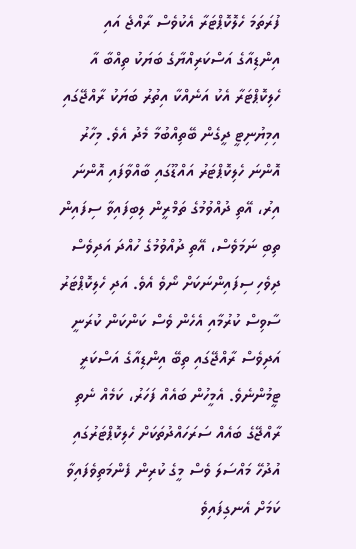ފުރަތަމަ ހެލޮކޮޕްޓަރާ އެކުވެސް ރާއްޖެ އައި އިންޑިއާގެ އަސްކަރިއްޔާގެ ބަޔަކު ތިއްބާ އާ ހެލިކޮޕްޓަރާ އެކު އަނެއްކާ އިތުރު ބަޔަކު ރާއްޖޭގައި އިމިޔުނިޓީ ދީގެން ބޭތިއްބުމާ މެދު އެވެ. މިހާރު އޮންނަ ހެލިކޮޕްޓަރު އައްޑޫގައި ބާއްވާފައި އޮންނަ އިރު، އޭތި ދުއްވުމުގެ ތަމްރީން ލިބިފައިވާ ސިފައިން ތިބި ނަމަވެސް، އޭތި ދުއްވުމުގެ ހުއްދަ އަދިވެސް ދިވެހި ސިފައިންނަކަށް ނޯވެ އެވެ. އަދި ހެލިކޮޕްޓަރު ސާވިސް ކުރުމާއި އެހެން ވެސް ކަންކަން ކުރަނީ އަދިވެސް ރާއްޖޭގައި ތިބޭ އިންޑިއާގެ އަސްކަރީ ޓީމުންނެވެ. އެމީހުން ބައެއް ފަހަރު، ކަމެއް ނެތި ރާއްޖޭގެ ބައެއް ސަރަހައްދުތަކަށް ހެލިކޮޕްޓަރުގައި އުދުހޭ މައްސަލަ ވެސް މީގެ ކުރިން ފެންމަތިވެފައިވާ ކަމަށް އެނގިފައިވެ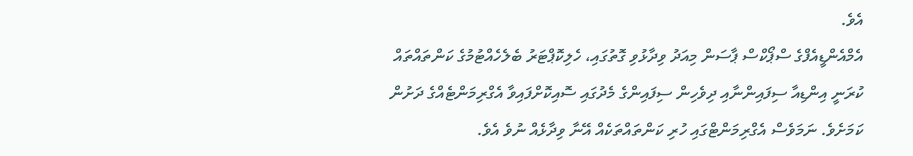އެވެ.
އެމްއެންޑީއެފްގެ ސްޕޯކްސް ޕާސަން މިއަދު ވިދާޅުވި ގޮތުގައި، ހެލިކޮޕްޓަރު ބެލެހެއްޓުމުގެ ކަންތައްތައް ކުރަނީ އިންޑިއާ ސިފައިންނާއި ދިވެހިން ސިފައިންގެ މެދުގައި ސޮއިކޮށްފައިވާ އެގްރިމަންޓެއްގެ ދަށުން ކަމަށެވެ. ނަމަވެސް އެގްރިމަންޓްގައި ހުރި ކަންތައްތަކެއް އޭނާ ވިދާޅެއް ނުވެ އެވެ.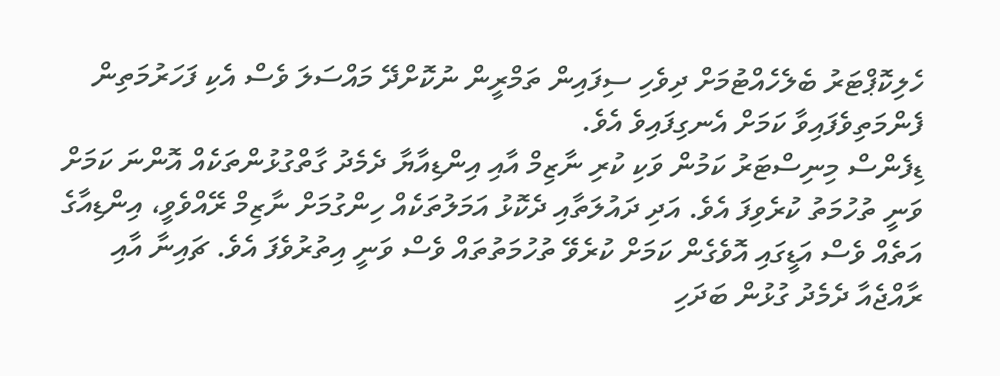ހެލިކޮޕްޓަރު ބެލެހެއްޓުމަށް ދިވެހި ސިފައިން ތަމްރީން ނުކޮށްދޭ މައްސަލަ ވެސް އެކި ފަހަރުމަތިން ފެންމަތިވެފައިވާ ކަމަށް އެނގިފައިވެ އެވެ.
ޑިފެންސް މިނިސްޓަރު ކަމުން ވަކި ކުރި ނާޒިމް އާއި އިންޑިއާޔާ ދެމެދު ގާތްގުޅުންތަކެއް އޮންނަ ކަމަށް ވަނީ ތުހުމަތު ކުރެވިފަ އެވެ. އަދި ދައުލަތާއި ދެކޮޅު އަމަލުތަކެއް ހިންގުމަށް ނާޒިމް ރޭއްވެވީ، އިންޑިއާގެ އަތެއް ވެސް އަޑީގައި އޮވެގެން ކަމަށް ކުރެވޭ ތުހުމަތުތައް ވެސް ވަނީ އިތުރުވެފަ އެވެ. ޗައިނާ އާއި ރާއްޖެއާ ދެމެދު ގުޅުން ބަދަހި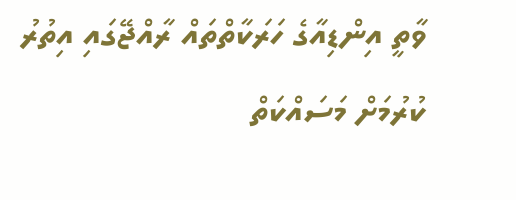ވާތީ އިންޑިއާގެ ހަރަކާތްތައް ރާއްޖޭގައި އިތުރު ކުރުމަށް މަސައްކަތް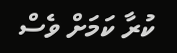ކުރާ ކަމަށް ވެސް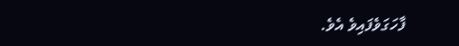ފާހަގަވެފައިވެ އެވެ.